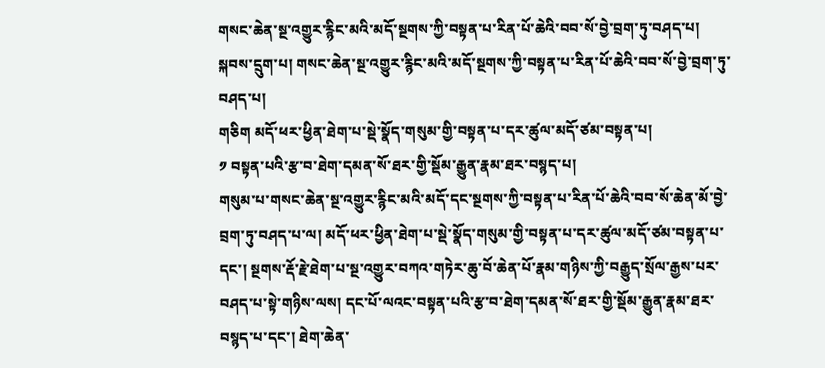གསང་ཆེན་སྔ་འགྱུར་རྙིང་མའི་མདོ་སྔགས་ཀྱི་བསྟན་པ་རིན་པོ་ཆེའི་བབ་སོ་བྱེ་བྲག་ཏུ་བཤད་པ།
སྐབས་དྲུག་པ། གསང་ཆེན་སྔ་འགྱུར་རྙིང་མའི་མདོ་སྔགས་ཀྱི་བསྟན་པ་རིན་པོ་ཆེའི་བབ་སོ་བྱེ་བྲག་ཏུ་བཤད་པ།
གཅིག མདོ་ཕར་ཕྱིན་ཐེག་པ་སྡེ་སྣོད་གསུམ་གྱི་བསྟན་པ་དར་ཚུལ་མདོ་ཙམ་བསྟན་པ།
༡ བསྟན་པའི་རྩ་བ་ཐེག་དམན་སོ་ཐར་གྱི་སྡོམ་རྒྱུན་རྣམ་ཐར་བསྙད་པ།
གསུམ་པ་གསང་ཆེན་སྔ་འགྱུར་རྙིང་མའི་མདོ་དང་སྔགས་ཀྱི་བསྟན་པ་རིན་པོ་ཆེའི་བབ་སོ་ཆེན་མོ་བྱེ་བྲག་ཏུ་བཤད་པ་ལ། མདོ་ཕར་ཕྱིན་ཐེག་པ་སྡེ་སྣོད་གསུམ་གྱི་བསྟན་པ་དར་ཚུལ་མདོ་ཙམ་བསྟན་པ་དང་། སྔགས་རྡོ་རྗེ་ཐེག་པ་སྔ་འགྱུར་བཀའ་གཏེར་ཆུ་བོ་ཆེན་པོ་རྣམ་གཉིས་ཀྱི་བརྒྱུད་སྲོལ་རྒྱས་པར་བཤད་པ་སྟེ་གཉིས་ལས། དང་པོ་ལའང་བསྟན་པའི་རྩ་བ་ཐེག་དམན་སོ་ཐར་གྱི་སྡོམ་རྒྱུན་རྣམ་ཐར་བསྙད་པ་དང་། ཐེག་ཆེན་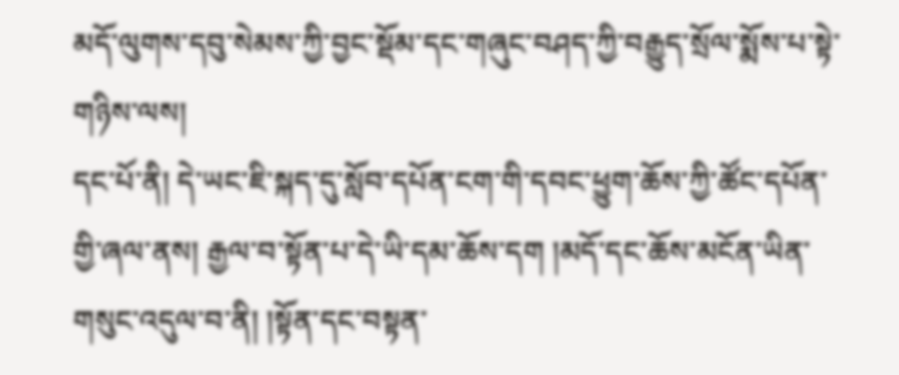མདོ་ལུགས་དབུ་སེམས་ཀྱི་བྱང་སྡོམ་དང་གཞུང་བཤད་ཀྱི་བརྒྱུད་སྲོལ་སྨོས་པ་སྟེ་གཉིས་ལས།
དང་པོ་ནི། དེ་ཡང་ཇི་སྐད་དུ་སློབ་དཔོན་ངག་གི་དབང་ཕྱུག་ཆོས་ཀྱི་ཚོང་དཔོན་གྱི་ཞལ་ནས། རྒྱལ་བ་སྟོན་པ་དེ་ཡི་དམ་ཆོས་དག །མདོ་དང་ཆོས་མངོན་ཡིན་གསུང་འདུལ་བ་ནི། །སྟོན་དང་བསྟན་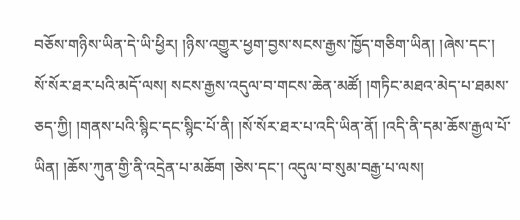བཅོས་གཉིས་ཡིན་དེ་ཡི་ཕྱིར། །ཉིས་འགྱུར་ཕྱག་བྱས་སངས་རྒྱས་ཁྱོད་གཅིག་ཡིན། །ཞེས་དང་། སོ་སོར་ཐར་པའི་མདོ་ལས། སངས་རྒྱས་འདུལ་བ་གངས་ཆེན་མཚོ། །གཏིང་མཐའ་མེད་པ་ཐམས་ཅད་ཀྱི། །གནས་པའི་སྙིང་དང་སྙིང་པོ་ནི། །སོ་སོར་ཐར་པ་འདི་ཡིན་ནོ། །འདི་ནི་དམ་ཆོས་རྒྱལ་པོ་ཡིན། །ཆོས་ཀུན་གྱི་ནི་འདྲེན་པ་མཆོག །ཅེས་དང་། འདུལ་བ་སུམ་བརྒྱ་པ་ལས།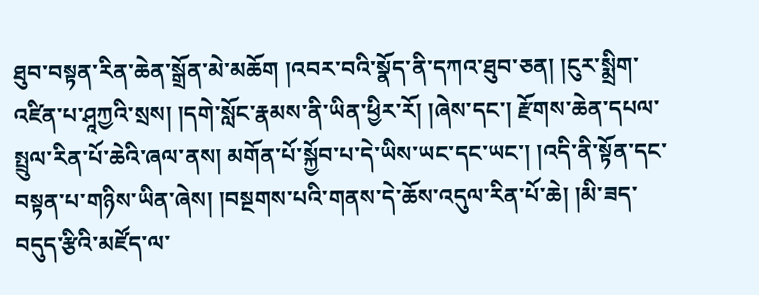ཐུབ་བསྟན་རིན་ཆེན་སྒྲོན་མེ་མཆོག །འབར་བའི་སྣོད་ནི་དཀའ་ཐུབ་ཅན། །ངུར་སྨྲིག་འཛིན་པ་ཤཱཀྱའི་སྲས། །དགེ་སློང་རྣམས་ནི་ཡིན་ཕྱིར་རོ། །ཞེས་དང་། རྫོགས་ཆེན་དཔལ་སྤྲུལ་རིན་པོ་ཆེའི་ཞལ་ནས། མགོན་པོ་སྐྱོབ་པ་དེ་ཡིས་ཡང་དང་ཡང་། །འདི་ནི་སྟོན་དང་བསྟན་པ་གཉིས་ཡིན་ཞེས། །བསྔགས་པའི་གནས་དེ་ཆོས་འདུལ་རིན་པོ་ཆེ། །མི་ཟད་བདུད་རྩིའི་མཛོད་ལ་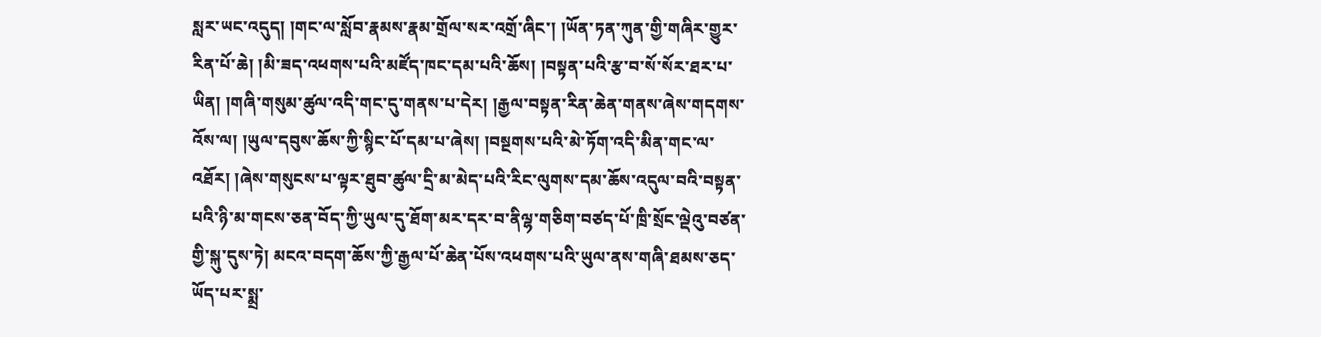སླར་ཡང་འདུད། །གང་ལ་སློབ་རྣམས་རྣམ་གྲོལ་སར་འགྲོ་ཞིང་། །ཡོན་ཏན་ཀུན་གྱི་གཞིར་གྱུར་རིན་པོ་ཆེ། །མི་ཟད་འཕགས་པའི་མཛོད་ཁང་དམ་པའི་ཆོས། །བསྟན་པའི་རྩ་བ་སོ་སོར་ཐར་པ་ཡིན། །གཞི་གསུམ་ཚུལ་འདི་གང་དུ་གནས་པ་དེར། །རྒྱལ་བསྟན་རིན་ཆེན་གནས་ཞེས་གདགས་འོས་ལ། །ཡུལ་དབུས་ཆོས་ཀྱི་སྙིང་པོ་དམ་པ་ཞེས། །བསྔགས་པའི་མེ་ཏོག་འདི་མིན་གང་ལ་འཐོར། །ཞེས་གསུངས་པ་ལྟར་ཐུབ་ཚུལ་དྲི་མ་མེད་པའི་རིང་ལུགས་དམ་ཆོས་འདུལ་བའི་བསྟན་པའི་ཉི་མ་གངས་ཅན་བོད་ཀྱི་ཡུལ་དུ་ཐོག་མར་དར་བ་ནིལྷ་གཅིག་བཙད་པོ་ཁྲི་སྲོང་ལྡེའུ་བཙན་གྱི་སྐུ་དུས་ཏེ། མངའ་བདག་ཆོས་ཀྱི་རྒྱལ་པོ་ཆེན་པོས་འཕགས་པའི་ཡུལ་ནས་གཞི་ཐམས་ཅད་ཡོད་པར་སྨྲ་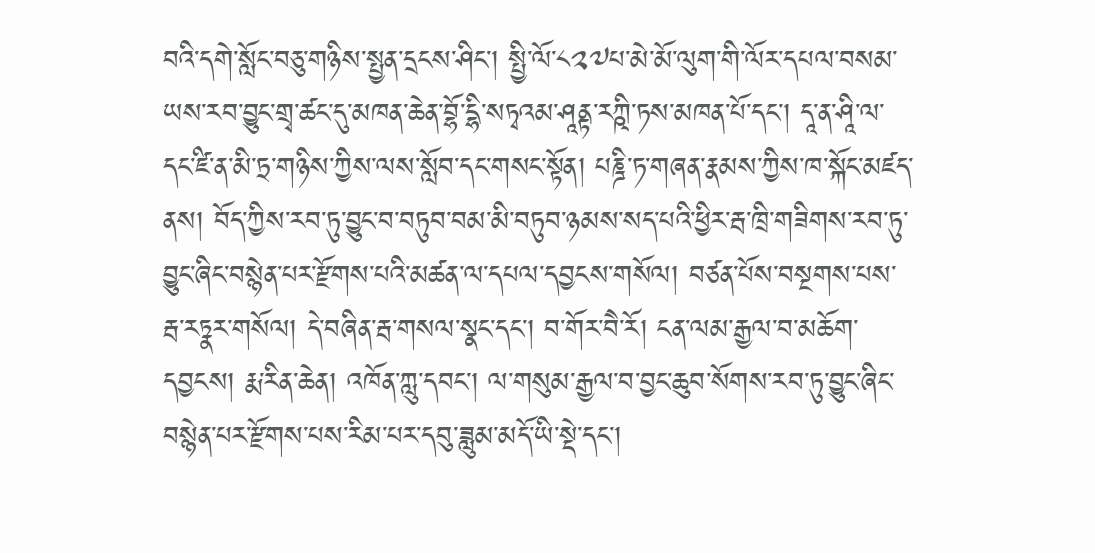བའི་དགེ་སློང་བཅུ་གཉིས་སྤྱན་དྲངས་ཤིང་། སྤྱི་ལོ་༨༢༧པ་མེ་མོ་ལུག་གི་ལོར་དཔལ་བསམ་ཡས་རབ་བྱུང་གྲྭ་ཚང་དུ་མཁན་ཆེན་བྷོ་དྷི་སཏྭའམ་ཤཱནྟ་རཀྵི་ཏས་མཁན་པོ་དང་། དཱ་ན་ཤཱི་ལ་དང་ཛི་ན་མི་ཏྲ་གཉིས་ཀྱིས་ལས་སློབ་དང་གསང་སྟོན། པཎྜི་ཏ་གཞན་རྣམས་ཀྱིས་ཁ་སྐོང་མཛད་ནས། བོད་ཀྱིས་རབ་ཏུ་བྱུང་བ་བཏུབ་བམ་མི་བཏུབ་ཉམས་སད་པའི་ཕྱིར་རྦ་ཁྲི་གཟིགས་རབ་ཏུ་བྱུང་ཞིང་བསྙེན་པར་རྫོགས་པའི་མཚན་ལ་དཔལ་དབྱངས་གསོལ། བཙན་པོས་བསྔགས་པས་རྦ་རཏྣར་གསོལ། དེ་བཞིན་རྦ་གསལ་སྣང་དང་། བ་གོར་བཻ་རོ། ངན་ལམ་རྒྱལ་བ་མཆོག་དབྱངས། རྨ་རིན་ཆེན། འཁོན་ཀླུ་དབང་། ལ་གསུམ་རྒྱལ་བ་བྱང་ཆུབ་སོགས་རབ་ཏུ་བྱུང་ཞིང་བསྙེན་པར་རྫོགས་པས་རིམ་པར་དབུ་ཟླུམ་མདོ་ཡི་སྡེ་དང་།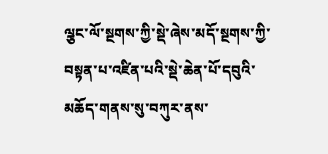ལྕང་ལོ་སྔགས་ཀྱི་སྡེ་ཞེས་མདོ་སྔགས་ཀྱི་བསྟན་པ་འཛིན་པའི་སྡེ་ཆེན་པོ་དབུའི་མཆོད་གནས་སུ་བཀུར་ནས་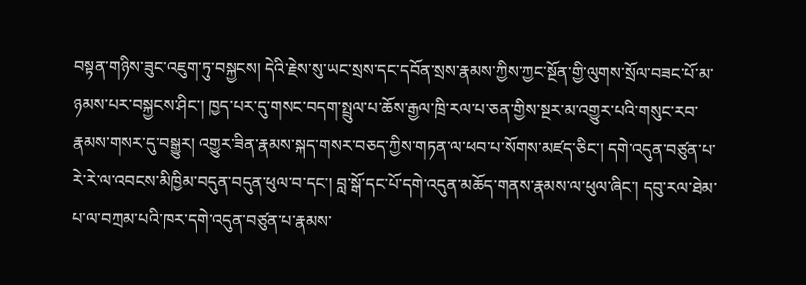བསྟན་གཉིས་ཟུང་འཇུག་ཏུ་བསྐྱངས། དེའི་རྗེས་སུ་ཡང་སྲས་དང་དབོན་སྲས་རྣམས་ཀྱིས་ཀྱང་སྔོན་གྱི་ལུགས་སྲོལ་བཟང་པོ་མ་ཉམས་པར་བསྐྱངས་ཤིང་། ཁྱད་པར་དུ་གསང་བདག་སྤྲུལ་པ་ཆོས་རྒྱལ་ཁྲི་རལ་པ་ཅན་གྱིས་སྔར་མ་འགྱུར་པའི་གསུང་རབ་རྣམས་གསར་དུ་བསྒྱུར། འགྱུར་ཟིན་རྣམས་སྐད་གསར་བཅད་ཀྱིས་གཏན་ལ་ཕབ་པ་སོགས་མཛད་ཅིང་། དགེ་འདུན་བཙུན་པ་རེ་རེ་ལ་འབངས་མིཁྱིམ་བདུན་བདུན་ཕུལ་བ་དང་། བླ་སྒོ་དང་པོ་དགེ་འདུན་མཆོད་གནས་རྣམས་ལ་ཕུལ་ཞིང་། དབུ་རལ་ཐེམ་པ་ལ་བཀྲམ་པའི་ཁར་དགེ་འདུན་བཙུན་པ་རྣམས་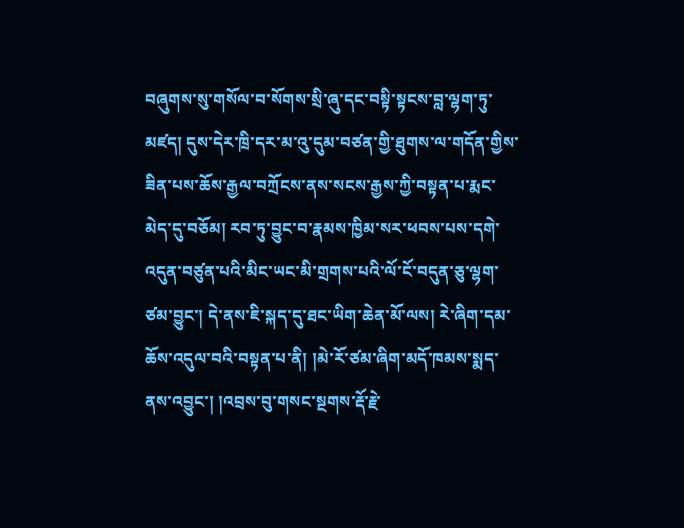བཞུགས་སུ་གསོལ་བ་སོགས་སྲི་ཞུ་དང་བསྟི་སྟངས་བླ་ལྷག་ཏུ་མཛད། དུས་དེར་ཁྲི་དར་མ་འུ་དུམ་བཙན་གྱི་ཐུགས་ལ་གདོན་གྱིས་ཟིན་པས་ཆོས་རྒྱལ་བཀྲོངས་ནས་སངས་རྒྱས་ཀྱི་བསྟན་པ་རྨང་མེད་དུ་བཅོམ། རབ་ཏུ་བྱུང་བ་རྣམས་ཁྱིམ་སར་ཕབས་པས་དགེ་འདུན་བཙུན་པའི་མིང་ཡང་མི་གྲགས་པའི་ལོ་ངོ་བདུན་ཅུ་ལྷག་ཙམ་བྱུང་། དེ་ནས་ཇི་སྐད་དུ་ཐང་ཡིག་ཆེན་མོ་ལས། རེ་ཞིག་དམ་ཆོས་འདུལ་བའི་བསྟན་པ་ནི། །མེ་རོ་ཙམ་ཞིག་མདོ་ཁམས་སྨད་ནས་འབྱུང་། །འབྲས་བུ་གསང་སྔགས་རྡོ་རྗེ་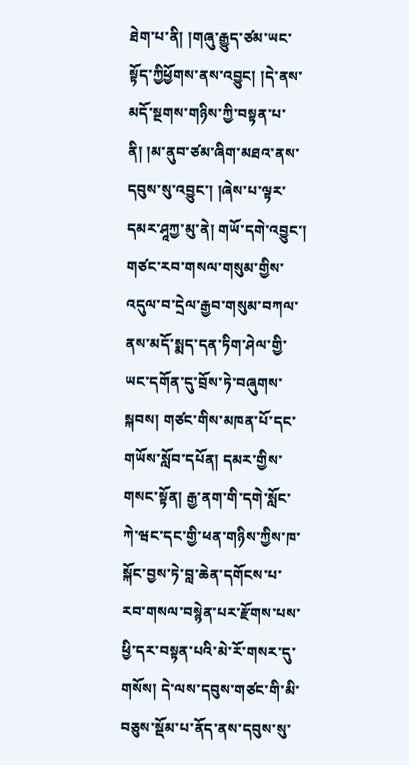ཐེག་པ་ནི། །གཞུ་རྒྱུད་ཙམ་ཡང་སྟོད་ཀྱིཕྱོགས་ནས་འབྱུང། །དེ་ནས་མདོ་སྔགས་གཉིས་ཀྱི་བསྟན་པ་ནི། །མ་ནུབ་ཙམ་ཞིག་མཐའ་ནས་དབུས་སུ་འབྱུང་། །ཞེས་པ་ལྟར་དམར་ཤཱཀྱ་མུ་ནེ། གཡོ་དགེ་འབྱུང་། གཙང་རབ་གསལ་གསུམ་གྱིས་འདུལ་བ་དྲེལ་རྒྱབ་གསུམ་བཀལ་ནས་མདོ་སྨད་དན་ཏིག་ཤེལ་གྱི་ཡང་དགོན་དུ་བྲོས་ཏེ་བཞུགས་སྐབས། གཙང་གིས་མཁན་པོ་དང་གཡོས་སློབ་དཔོན། དམར་གྱིས་གསང་སྟོན། རྒྱ་ནག་གི་དགེ་སློང་ཀེ་ཝང་དང་གྱི་ཕན་གཉིས་ཀྱིས་ཁ་སྐོང་བྱས་ཏེ་བླ་ཆེན་དགོངས་པ་རབ་གསལ་བསྙེན་པར་རྫོགས་པས་ཕྱི་དར་བསྟན་པའི་མེ་རོ་གསར་དུ་གསོས། དེ་ལས་དབུས་གཙང་གི་མི་བཅུས་སྡོམ་པ་ནོད་ནས་དབུས་སུ་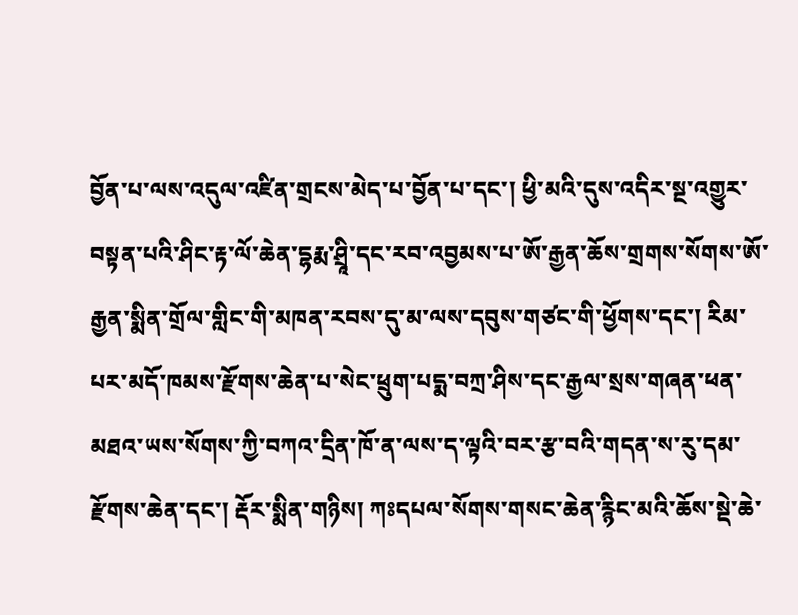བྱོན་པ་ལས་འདུལ་འཛིན་གྲངས་མེད་པ་བྱོན་པ་དང་། ཕྱི་མའི་དུས་འདིར་སྔ་འགྱུར་བསྟན་པའི་ཤིང་རྟ་ལོ་ཆེན་དྷརྨ་ཤྲཱི་དང་རབ་འབྱམས་པ་ཨོ་རྒྱན་ཆོས་གྲགས་སོགས་ཨོ་རྒྱན་སྨིན་གྲོལ་གླིང་གི་མཁན་རབས་དུ་མ་ལས་དབུས་གཙང་གི་ཕྱོགས་དང་། རིམ་པར་མདོ་ཁམས་རྫོགས་ཆེན་པ་སེང་ཕྲུག་པདྨ་བཀྲ་ཤིས་དང་རྒྱལ་སྲས་གཞན་ཕན་མཐའ་ཡས་སོགས་ཀྱི་བཀའ་དྲིན་ཁོ་ན་ལས་ད་ལྟའི་བར་རྩ་བའི་གདན་ས་རུ་དམ་རྫོགས་ཆེན་དང་། རྡོར་སྨིན་གཉིས། ཀཿདཔལ་སོགས་གསང་ཆེན་རྙིང་མའི་ཆོས་སྡེ་ཆེ་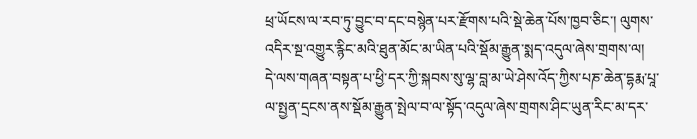ཕྲ་ཡོངས་ལ་རབ་ཏུ་བྱུང་བ་དང་བསྙེན་པར་རྫོགས་པའི་སྡེ་ཆེན་པོས་ཁྱབ་ཅིང་། ལུགས་འདིར་སྔ་འགྱུར་རྙིང་མའི་ཐུན་མོང་མ་ཡིན་པའི་སྡོམ་རྒྱུན་སྨད་འདུལ་ཞེས་གྲགས་ལ། དེ་ལས་གཞན་བསྟན་པ་ཕྱི་དར་ཀྱི་སྐབས་སུ་ལྷ་བླ་མ་ཡེ་ཤེས་འོད་ཀྱིས་པཎ་ཆེན་དྷརྨ་པཱ་ལ་སྤྱན་དྲངས་ནས་སྡོམ་རྒྱུན་སྤེལ་བ་ལ་སྟོད་འདུལ་ཞེས་གྲགས་ཤིང་ཡུན་རིང་མ་དར་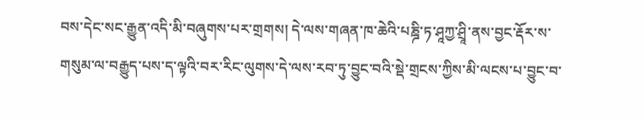བས་དེང་སང་རྒྱུན་འདི་མི་བཞུགས་པར་གྲགས། དེ་ལས་གཞན་ཁ་ཆེའི་པཎྜི་ཏ་ཤཱཀྱ་ཤྲཱི་ནས་བྱང་རྡོར་ས་གསུམ་ལ་བརྒྱུད་པས་ད་ལྟའི་བར་རིང་ལུགས་དེ་ལས་རབ་ཏུ་བྱུང་བའི་སྡེ་གྲངས་ཀྱིས་མི་ལངས་པ་བྱུང་བ་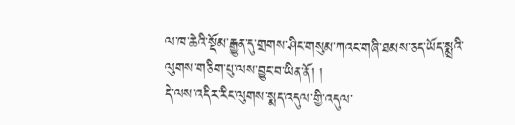ལ་ཁ་ཆེའི་སྡོམ་རྒྱུན་དུ་གྲགས་ཤིང་གསུམ་ཀའང་གཞི་ཐམས་ཅད་ཡོད་སྨྲའི་ལུགས་གཅིག་པུ་ལས་བྱུང་བ་ཡིན་ནོ། །
དེ་ལས་འདིར་རིང་ལུགས་སྨད་འདུལ་གྱི་འདུལ་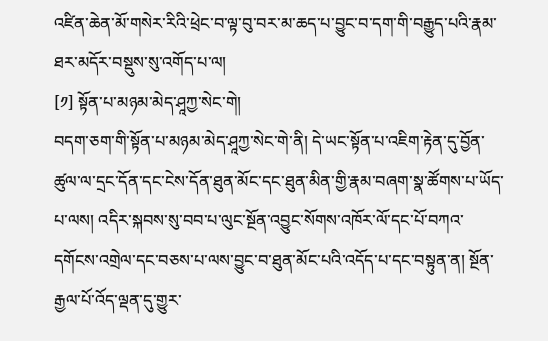འཛིན་ཆེན་མོ་གསེར་རིའི་ཕྲེང་བ་ལྟ་བུ་བར་མ་ཆད་པ་བྱུང་བ་དག་གི་བརྒྱུད་པའི་རྣམ་ཐར་མདོར་བསྡུས་སུ་འགོད་པ་ལ།
[༡] སྟོན་པ་མཉམ་མེད་ཤཱཀྱ་སེང་གེ།
བདག་ཅག་གི་སྟོན་པ་མཉམ་མེད་ཤཱཀྱ་སེང་གེ་ནི། དེ་ཡང་སྟོན་པ་འཇིག་རྟེན་དུ་བྱོན་ཚུལ་ལ་དྲང་དོན་དང་ངེས་དོན་ཐུན་མོང་དང་ཐུན་མིན་གྱི་རྣམ་བཞག་སྣ་ཚོགས་པ་ཡོད་པ་ལས། འདིར་སྐབས་སུ་བབ་པ་ལུང་སྔོན་འབྱུང་སོགས་འཁོར་ལོ་དང་པོ་བཀའ་དགོངས་འགྲེལ་དང་བཅས་པ་ལས་བྱུང་བ་ཐུན་མོང་པའི་འདོད་པ་དང་བསྟུན་ན། སྔོན་རྒྱལ་པོ་འོད་ལྡན་དུ་གྱུར་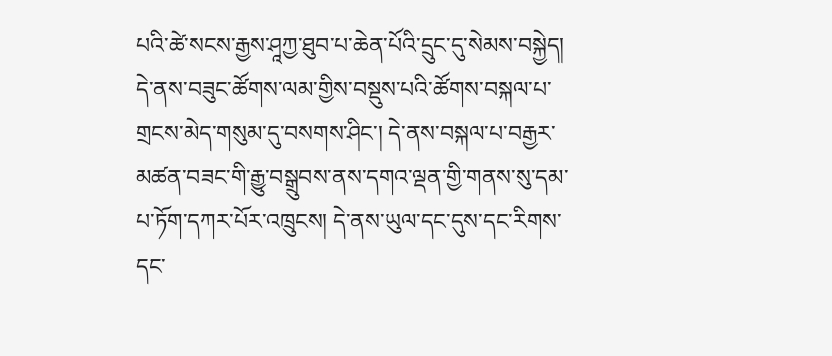པའི་ཚེ་སངས་རྒྱས་ཤཱཀྱ་ཐུབ་པ་ཆེན་པོའི་དྲུང་དུ་སེམས་བསྐྱེད། དེ་ནས་བཟུང་ཚོགས་ལམ་གྱིས་བསྡུས་པའི་ཚོགས་བསྐལ་པ་གྲངས་མེད་གསུམ་དུ་བསགས་ཤིང་། དེ་ནས་བསྐལ་པ་བརྒྱར་མཚན་བཟང་གི་རྒྱུ་བསྒྲུབས་ནས་དགའ་ལྡན་གྱི་གནས་སུ་དམ་པ་ཏོག་དཀར་པོར་འཁྲུངས། དེ་ནས་ཡུལ་དང་དུས་དང་རིགས་དང་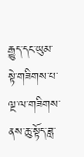རྒྱུད་དང་ཡུམ་སྟེ་གཟིགས་པ་ལྔ་ལ་གཟིགས་ནས་ཆུ་སྟོད་ཟླ་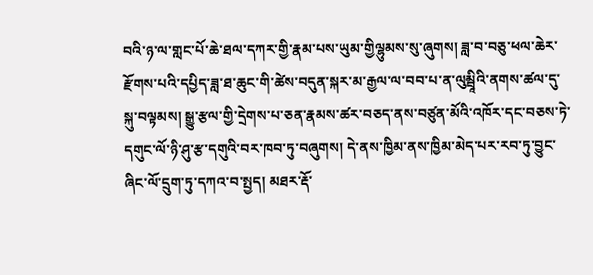བའི་ཉ་ལ་གླང་པོ་ཆེ་ཐལ་དཀར་གྱི་རྣམ་པས་ཡུམ་གྱིལྷུམས་སུ་ཞུགས། ཟླ་བ་བཅུ་ཕལ་ཆེར་རྫོགས་པའི་དཔྱིད་ཟླ་ཐ་ཆུང་གི་ཚེས་བདུན་སྐར་མ་རྒྱལ་ལ་བབ་པ་ན་ལུམྦཱིའི་ནགས་ཚལ་དུ་སྐུ་བལྟམས། སྒྱུ་རྩལ་གྱི་དྲེགས་པ་ཅན་རྣམས་ཚར་བཅད་ནས་བཙུན་མོའི་འཁོར་དང་བཅས་ཏེ་དགུང་ལོ་ཉི་ཤུ་རྩ་དགུའི་བར་ཁབ་ཏུ་བཞུགས། དེ་ནས་ཁྱིམ་ནས་ཁྱིམ་མེད་པར་རབ་ཏུ་བྱུང་ཞིང་ལོ་དྲུག་ཏུ་དཀའ་བ་སྤྱད། མཐར་རྡོ་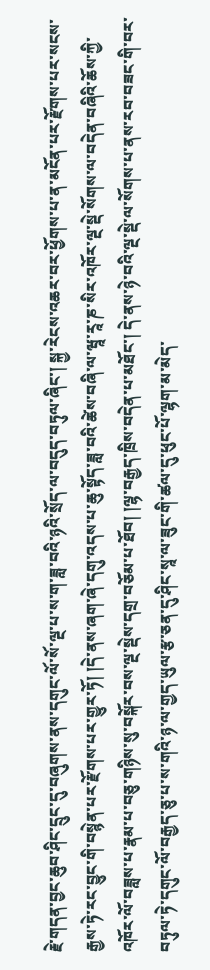རྗེ་གདན་བྱང་ཆུབ་ཤིང་དྲུང་དུ་བཞུགས་ནས་དགུང་ལོ་སོ་ལྔ་པ་ས་ག་ཟླ་བའི་ཉའི་སྲོད་ལ་བདུད་བཏུལ་ཞིང་། སྐྱ་རེངས་འཆར་བར་ཕྱོགས་པ་ན་མངོན་པར་རྫོགས་པར་སངས་རྒྱས་ཏེ་རང་བྱུང་གི་བསྙེན་པར་རྫོགས་པར་གྱུར་ཏོ། །དེ་ནས་ཞག་ཞེ་དགུ་འདས་པ་ཆུ་སྟོད་ཟླ་བའི་ཚེས་བཞི་ལ་ཝཱ་རཱ་ཎ་སིར་འཁོར་ལྔ་སྡེ་སོགས་ལ་བདེན་བཞིའི་ཆོས་ཀྱི་འཁོར་ལོ་བཟླས་པ་རྣམ་པ་བཅུ་གཉིས་སུ་བསྐོར་བས་ལྔ་སྡེས་དགྲ་བཅོམ་པ་ཐོབ། །ལྷ་བརྒྱད་ཁྲིས་བདེན་པ་མཐོང་། དེ་ནས་ཉེ་བའི་ལྔ་སྡེ་ལ་སོགས་པ་ནས་རབ་བཟང་གི་བར་བཏུལ་ཏེ་དགུང་ལོ་བརྒྱད་ཅུ་པ་ས་གའི་ཉ་ལ་གྱད་ཡུལ་རྩ་ཅན་དུ་ཤིང་སཱ་ལ་ཟུང་གི་ཚལ་དུ་ཕུང་པོ་ལྷག་མ་མེད་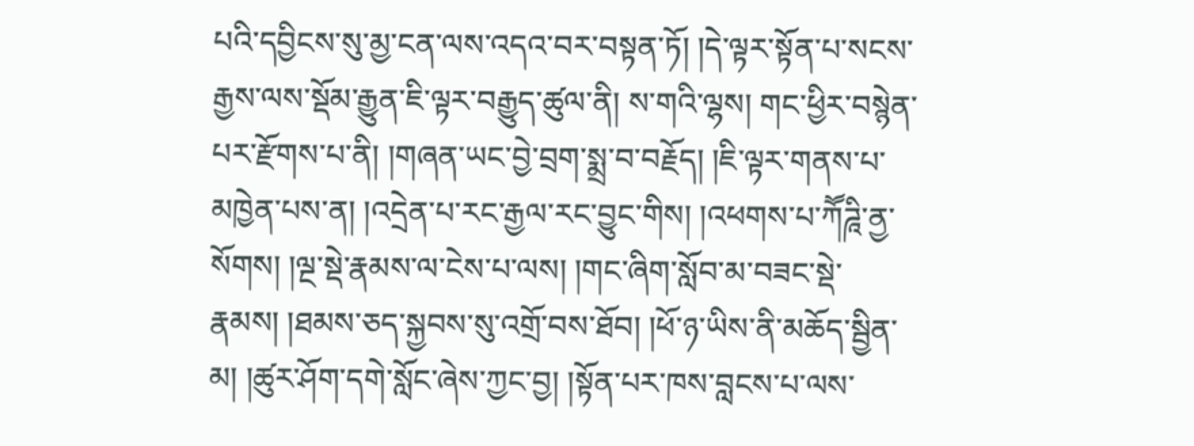པའི་དབྱིངས་སུ་མྱ་ངན་ལས་འདའ་བར་བསྟན་ཏོ། །དེ་ལྟར་སྟོན་པ་སངས་རྒྱས་ལས་སྡོམ་རྒྱུན་ཇི་ལྟར་བརྒྱུད་ཚུལ་ནི། ས་གའི་ལྷས། གང་ཕྱིར་བསྙེན་པར་རྫོགས་པ་ནི། །གཞན་ཡང་བྱེ་བྲག་སྨྲ་བ་བརྗོད། །ཇི་ལྟར་གནས་པ་མཁྱེན་པས་ན། །འདྲེན་པ་རང་རྒྱལ་རང་བྱུང་གིས། །འཕགས་པ་ཀཽཌཱི་ནྱ་སོགས། །ལྔ་སྡེ་རྣམས་ལ་ངེས་པ་ལས། །གང་ཞིག་སློབ་མ་བཟང་སྡེ་རྣམས། །ཐམས་ཅད་སྐྱབས་སུ་འགྲོ་བས་ཐོབ། །ཕོ་ཉ་ཡིས་ནི་མཆོད་སྦྱིན་མ། །ཚུར་ཤོག་དགེ་སློང་ཞེས་ཀྱང་བྱ། །སྟོན་པར་ཁས་བླངས་པ་ལས་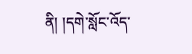ནི། །དགེ་སློང་འོད་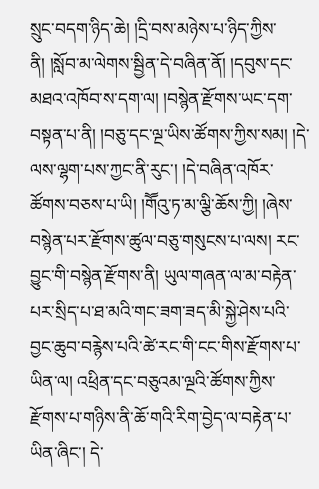སྲུང་བདག་ཉིད་ཆེ། །དྲི་བས་མཉེས་པ་ཉིད་ཀྱིས་ནི། །སློབ་མ་ལེགས་སྦྱིན་དེ་བཞིན་ནོ། །དབུས་དང་མཐའ་འཁོབ་ས་དག་ལ། །བསྙེན་རྫོགས་ཡང་དག་བསྟན་པ་ནི། །བཅུ་དང་ལྔ་ཡིས་ཚོགས་ཀྱིས་སམ། །དེ་ལས་ལྷག་པས་ཀྱང་ནི་རུང་། །དེ་བཞིན་འཁོར་ཚོགས་བཅས་པ་ཡི། །གཽའུ་ཏ་མ་ལྕི་ཆོས་ཀྱི། །ཞེས་བསྙེན་པར་རྫོགས་ཚུལ་བཅུ་གསུངས་པ་ལས། རང་བྱུང་གི་བསྙེན་རྫོགས་ནི། ཡུལ་གཞན་ལ་མ་བརྟེན་པར་སྲིད་པ་ཐ་མའི་གང་ཟག་ཟད་མི་སྐྱེ་ཤེས་པའི་བྱང་ཆུབ་བརྙེས་པའི་ཚེ་རང་གི་ངང་གིས་རྫོགས་པ་ཡིན་ལ། འཕྲིན་དང་བཅུའམ་ལྔའི་ཚོགས་ཀྱིས་རྫོགས་པ་གཉིས་ནི་ཆོ་གའི་རིག་བྱེད་ལ་བརྟེན་པ་ཡིན་ཞིང་། དེ་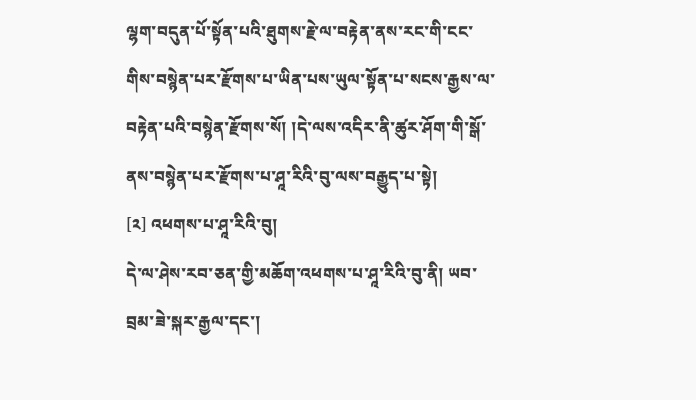ལྷག་བདུན་པོ་སྟོན་པའི་ཐུགས་རྗེ་ལ་བརྟེན་ནས་རང་གི་ངང་གིས་བསྙེན་པར་རྫོགས་པ་ཡིན་པས་ཡུལ་སྟོན་པ་སངས་རྒྱས་ལ་བརྟེན་པའི་བསྙེན་རྫོགས་སོ། །དེ་ལས་འདིར་ནི་ཚུར་ཤོག་གི་སྒོ་ནས་བསྙེན་པར་རྫོགས་པ་ཤཱ་རིའི་བུ་ལས་བརྒྱུད་པ་སྟེ།
[༢] འཕགས་པ་ཤཱ་རིའི་བུ།
དེ་ལ་ཤེས་རབ་ཅན་གྱི་མཆོག་འཕགས་པ་ཤཱ་རིའི་བུ་ནི། ཡབ་བྲམ་ཟེ་སྐར་རྒྱལ་དང་།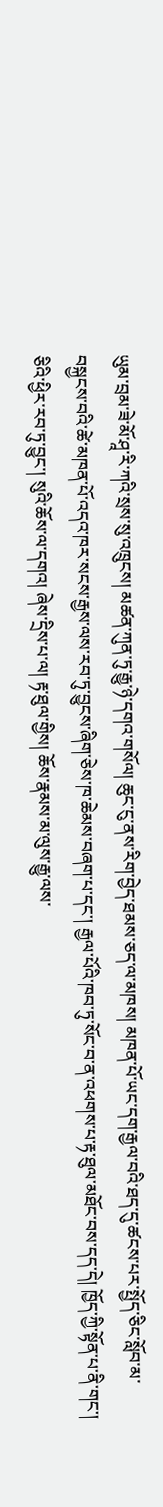ཡུམ་བྲམ་ཟེ་མོ་ཤཱ་རི་ཀའི་སྲས་སུ་འཁྲུངས། མཚན་ཀུན་ཏུ་རྒྱུ་ཉེ་དགའ་གསོལ། ཆུང་ངུ་ནས་རིག་བྱེད་ཐམས་ཅད་ལ་མཁས། མཁན་པོ་ཡང་དག་རྒྱལ་བའི་ཐད་དུ་ཚངས་པར་སྤྱོད་ཅིང་སློབ་མ་བསྐྱངས་བའི་ཚེ་མཁན་པོ་འདའ་ཁར་སངས་རྒྱས་ལས་རབ་ཏུ་བྱུངས་ཞིག་ཅེས་ཁ་ཆེམས་བཞག་པ་དང་། རྒྱལ་པོའི་ཁབ་ཏུ་སོང་བ་ན་འཕགས་པ་རྟ་ཐུལ་མཐོང་བས་དད་དེ། ཁྱོད་ཀྱི་སྟོན་པ་ནི་གང་། ཅིའི་ཕྱིར་རབ་ཏུ་བྱུང་། སུའི་ཆོས་ལ་དགའ། ཞེས་དྲིས་པ་ལ། རྟ་ཐུལ་གྱིས། ཆོས་རྣམས་མ་ལུས་རྒྱུ་ལས་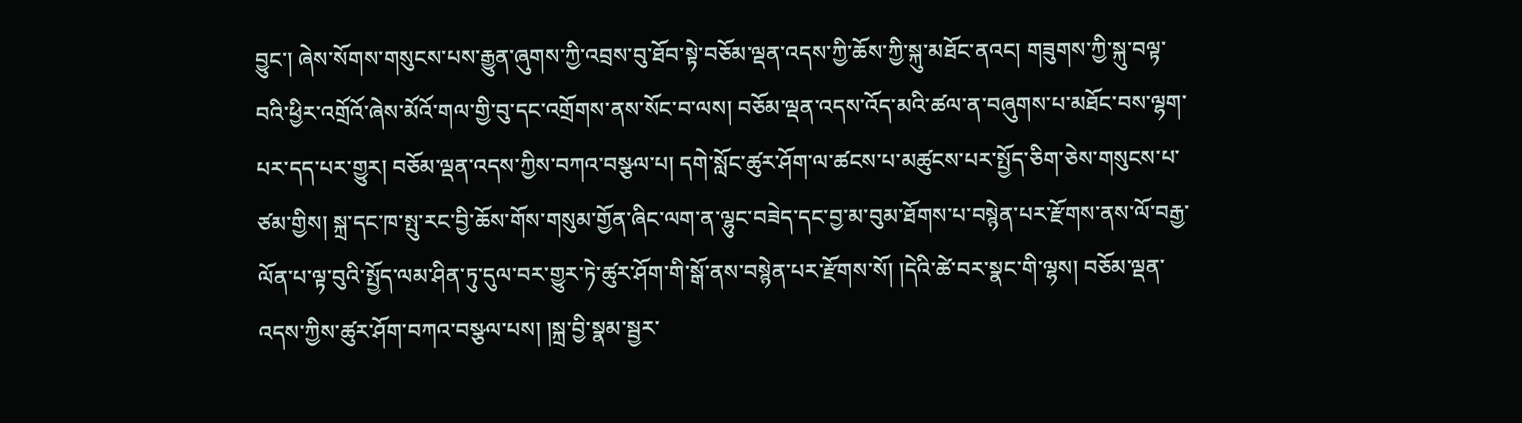བྱུང་། ཞེས་སོགས་གསུངས་པས་རྒྱུན་ཞུགས་ཀྱི་འབྲས་བུ་ཐོབ་སྟེ་བཅོམ་ལྡན་འདས་ཀྱི་ཆོས་ཀྱི་སྐུ་མཐོང་ནའང། གཟུགས་ཀྱི་སྐུ་བལྟ་བའི་ཕྱིར་འགྲོའོ་ཞེས་མོའོ་གལ་གྱི་བུ་དང་འགྲོགས་ནས་སོང་བ་ལས། བཅོམ་ལྡན་འདས་འོད་མའི་ཚལ་ན་བཞུགས་པ་མཐོང་བས་ལྷག་པར་དད་པར་གྱུར། བཅོམ་ལྡན་འདས་ཀྱིས་བཀའ་བསྩལ་པ། དགེ་སློང་ཚུར་ཤོག་ལ་ཚངས་པ་མཚུངས་པར་སྤྱོད་ཅིག་ཅེས་གསུངས་པ་ཙམ་གྱིས། སྐྲ་དང་ཁ་སྤུ་རང་བྱི་ཆོས་གོས་གསུམ་གྱོན་ཞིང་ལག་ན་ལྷུང་བཟེད་དང་བྱ་མ་བུམ་ཐོགས་པ་བསྙེན་པར་རྫོགས་ནས་ལོ་བརྒྱ་ལོན་པ་ལྟ་བུའི་སྤྱོད་ལམ་ཤིན་ཏུ་དུལ་བར་གྱུར་ཏེ་ཚུར་ཤོག་གི་སྒོ་ནས་བསྙེན་པར་རྫོགས་སོ། །དེའི་ཚེ་བར་སྣང་གི་ལྷས། བཅོམ་ལྡན་འདས་ཀྱིས་ཚུར་ཤོག་བཀའ་བསྩལ་པས། །སྐྲ་བྱི་སྣམ་སྦྱར་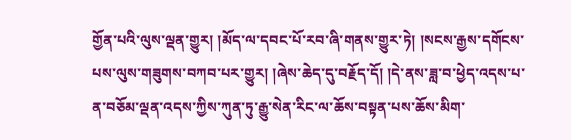གྱོན་པའི་ལུས་ལྡན་གྱུར། །མོད་ལ་དབང་པོ་རབ་ཞི་གནས་གྱུར་ཏེ། །སངས་རྒྱས་དགོངས་པས་ལུས་གཟུགས་བཀབ་པར་གྱུར། །ཞེས་ཆེད་དུ་བརྗོད་དོ། །དེ་ནས་ཟླ་བ་ཕྱེད་འདས་པ་ན་བཅོམ་ལྡན་འདས་ཀྱིས་ཀུན་ཏུ་རྒྱུ་སེན་རིང་ལ་ཆོས་བསྟན་པས་ཆོས་མིག་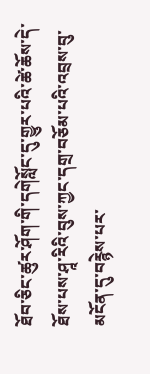ཐོབ་ཅིང་ཚུར་ཤོག་གི་དགེསློང་དུ་གྱུར་པའི་ཚེ་ཆོས་དེ་ཐོས་པས་ཤཱ་རིའི་བུས་ཀྱང་དགྲ་བཅོམ་པའི་འབྲས་བུ་མངོན་དུ་བརྙེས་པར་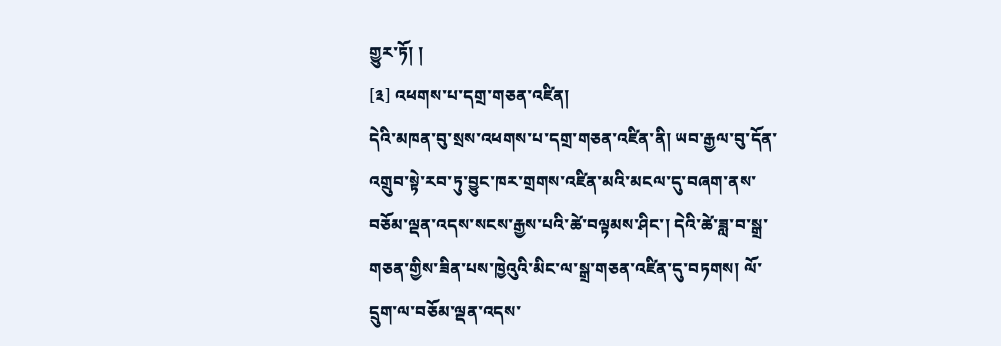གྱུར་ཏོ། །
[༣] འཕགས་པ་དགྲ་གཅན་འཛིན།
དེའི་མཁན་བུ་སྲས་འཕགས་པ་དགྲ་གཅན་འཛིན་ནི། ཡབ་རྒྱལ་བུ་དོན་འགྲུབ་སྟེ་རབ་ཏུ་བྱུང་ཁར་གྲགས་འཛིན་མའི་མངལ་དུ་བཞག་ནས་བཅོམ་ལྡན་འདས་སངས་རྒྱས་པའི་ཚེ་བལྟམས་ཤིང་། དེའི་ཚེ་ཟླ་བ་སྒྲ་གཅན་གྱིས་ཟིན་པས་ཁྱེའུའི་མིང་ལ་སྒྲ་གཅན་འཛིན་དུ་བཏགས། ལོ་དྲུག་ལ་བཅོམ་ལྡན་འདས་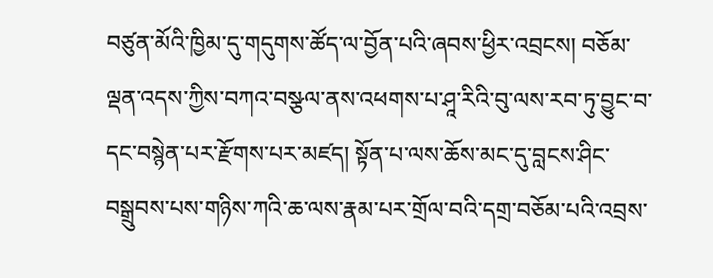བཙུན་མོའི་ཁྱིམ་དུ་གདུགས་ཚོད་ལ་བྱོན་པའི་ཞབས་ཕྱིར་འབྲངས། བཅོམ་ལྡན་འདས་ཀྱིས་བཀའ་བསྩལ་ནས་འཕགས་པ་ཤཱ་རིའི་བུ་ལས་རབ་ཏུ་བྱུང་བ་དང་བསྙེན་པར་རྫོགས་པར་མཛད། སྟོན་པ་ལས་ཆོས་མང་དུ་བླངས་ཤིང་བསྒྲུབས་པས་གཉིས་ཀའི་ཆ་ལས་རྣམ་པར་གྲོལ་བའི་དགྲ་བཅོམ་པའི་འབྲས་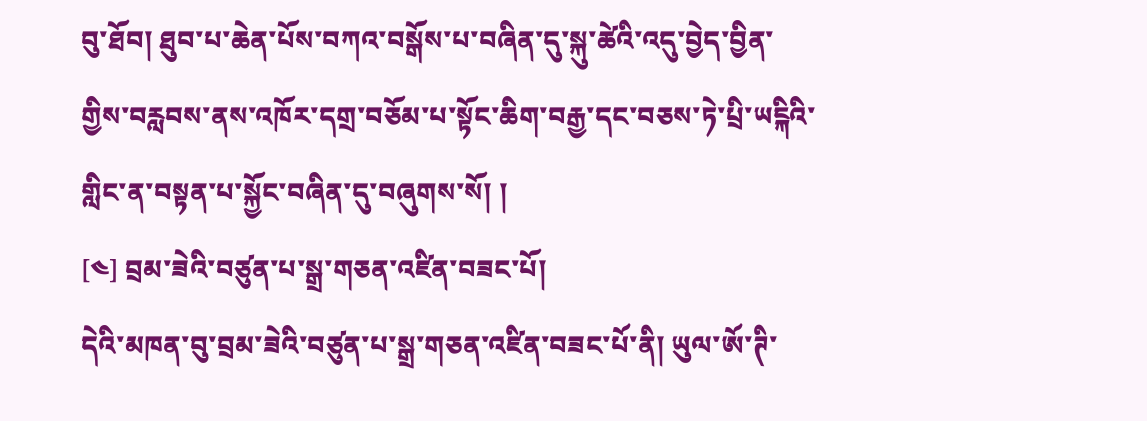བུ་ཐོབ། ཐུབ་པ་ཆེན་པོས་བཀའ་བསྒོས་པ་བཞིན་དུ་སྐུ་ཚེའི་འདུ་བྱེད་བྱིན་གྱིས་བརླབས་ནས་འཁོར་དགྲ་བཅོམ་པ་སྟོང་ཆིག་བརྒྱ་དང་བཅས་ཏེ་པྲི་ཡངྐིའི་གླིང་ན་བསྟན་པ་སྐྱོང་བཞིན་དུ་བཞུགས་སོ། །
[༤] བྲམ་ཟེའི་བཙུན་པ་སྒྲ་གཅན་འཛིན་བཟང་པོ།
དེའི་མཁན་བུ་བྲམ་ཟེའི་བཙུན་པ་སྒྲ་གཅན་འཛིན་བཟང་པོ་ནི། ཡུལ་ཨོ་ཊི་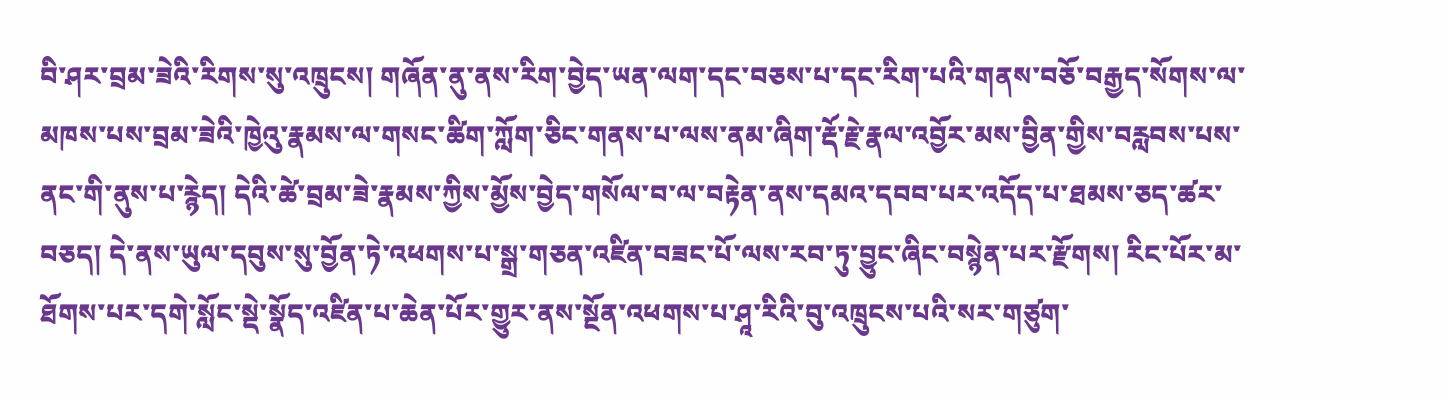བི་ཤར་བྲམ་ཟེའི་རིགས་སུ་འཁྲུངས། གཞོན་ནུ་ནས་རིག་བྱེད་ཡན་ལག་དང་བཅས་པ་དང་རིག་པའི་གནས་བཅོ་བརྒྱད་སོགས་ལ་མཁས་པས་བྲམ་ཟེའི་ཁྱེའུ་རྣམས་ལ་གསང་ཚིག་ཀློག་ཅིང་གནས་པ་ལས་ནམ་ཞིག་རྡོ་རྗེ་རྣལ་འབྱོར་མས་བྱིན་གྱིས་བརླབས་པས་ནང་གི་ནུས་པ་རྙེད། དེའི་ཚེ་བྲམ་ཟེ་རྣམས་ཀྱིས་མྱོས་བྱེད་གསོལ་བ་ལ་བརྟེན་ནས་དམའ་དབབ་པར་འདོད་པ་ཐམས་ཅད་ཚར་བཅད། དེ་ནས་ཡུལ་དབུས་སུ་བྱོན་ཏེ་འཕགས་པ་སྒྲ་གཅན་འཛིན་བཟང་པོ་ལས་རབ་ཏུ་བྱུང་ཞིང་བསྙེན་པར་རྫོགས། རིང་པོར་མ་ཐོགས་པར་དགེ་སློང་སྡེ་སྣོད་འཛིན་པ་ཆེན་པོར་གྱུར་ནས་སྔོན་འཕགས་པ་ཤཱ་རིའི་བུ་འཁྲུངས་པའི་སར་གཙུག་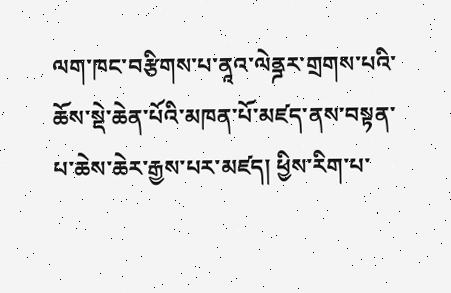ལག་ཁང་བརྩིགས་པ་ནཱའ་ལེནྜར་གྲགས་པའི་ཆོས་སྡེ་ཆེན་པོའི་མཁན་པོ་མཛད་ནས་བསྟན་པ་ཆེས་ཆེར་རྒྱས་པར་མཛད། ཕྱིས་རིག་པ་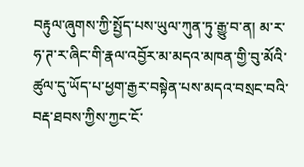བརྟུལ་ཞུགས་ཀྱི་སྤྱོད་པས་ཡུལ་ཀུན་ཏུ་རྒྱུ་བ་ན། མ་ར་ཧ་ཊ་ར་ཞིང་གི་རྣལ་འབྱོར་མ་མདའ་མཁན་གྱི་བུ་མོའི་ཚུལ་དུ་ཡོད་པ་ཕྱག་རྒྱར་བསྟེན་པས་མདའ་བསྲང་བའི་བརྡ་ཐབས་ཀྱིས་ཀྱང་ངོ་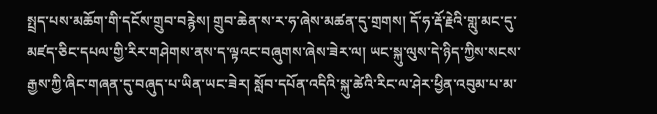སྤྲད་པས་མཆོག་གི་དངོས་གྲུབ་བརྙེས། གྲུབ་ཆེན་ས་ར་ཧ་ཞེས་མཚན་དུ་གྲགས། དོ་ཧ་རྡོ་རྗེའི་གླུ་མང་དུ་མཛད་ཅིང་དཔལ་གྱི་རིར་གཤེགས་ནས་ད་ལྟའང་བཞུགས་ཞེས་ཟེར་ལ། ཡང་སྐུ་ལུས་དེ་ཉིད་ཀྱིས་སངས་རྒྱས་ཀྱི་ཞིང་གཞན་དུ་བཞུད་པ་ཡིན་ཡང་ཟེར། སློབ་དཔོན་འདིའི་སྐུ་ཚེའི་རིང་ལ་ཤེར་ཕྱིན་འབུམ་པ་མ་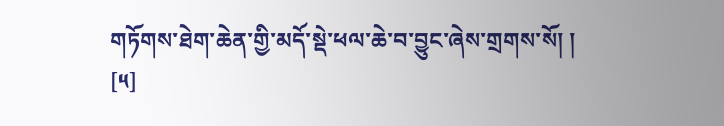གཏོགས་ཐེག་ཆེན་གྱི་མདོ་སྡེ་ཕལ་ཆེ་བ་བྱུང་ཞེས་གྲགས་སོ། །
[༥]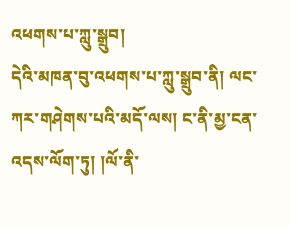འཕགས་པ་ཀླུ་སྒྲུབ།
དེའི་མཁན་བུ་འཕགས་པ་ཀླུ་སྒྲུབ་ནི། ལང་ཀར་གཤེགས་པའི་མདོ་ལས། ང་ནི་མྱ་ངན་འདས་ལོག་ཏུ། །ལོ་ནི་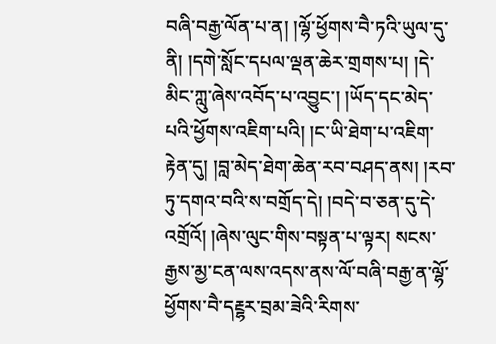བཞི་བརྒྱ་ལོན་པ་ན། །ལྷོ་ཕྱོགས་བཻ་ཏའི་ཡུལ་དུ་ནི། །དགེ་སློང་དཔལ་ལྡན་ཆེར་གྲགས་པ། །དེ་མིང་ཀླུ་ཞེས་འབོད་པ་འབྱུང་། །ཡོད་དང་མེད་པའི་ཕྱོགས་འཇིག་པའི། །ང་ཡི་ཐེག་པ་འཇིག་རྟེན་དུ། །བླ་མེད་ཐེག་ཆེན་རབ་བཤད་ནས། །རབ་ཏུ་དགའ་བའི་ས་བགྲོད་དེ། །བདེ་བ་ཅན་དུ་དེ་འགྲོའོ། །ཞེས་ལུང་གིས་བསྟན་པ་ལྟར། སངས་རྒྱས་མྱ་ངན་ལས་འདས་ནས་ལོ་བཞི་བརྒྱ་ན་ལྷོ་ཕྱོགས་བཻ་དརྔྷར་བྲམ་ཟེའི་རིགས་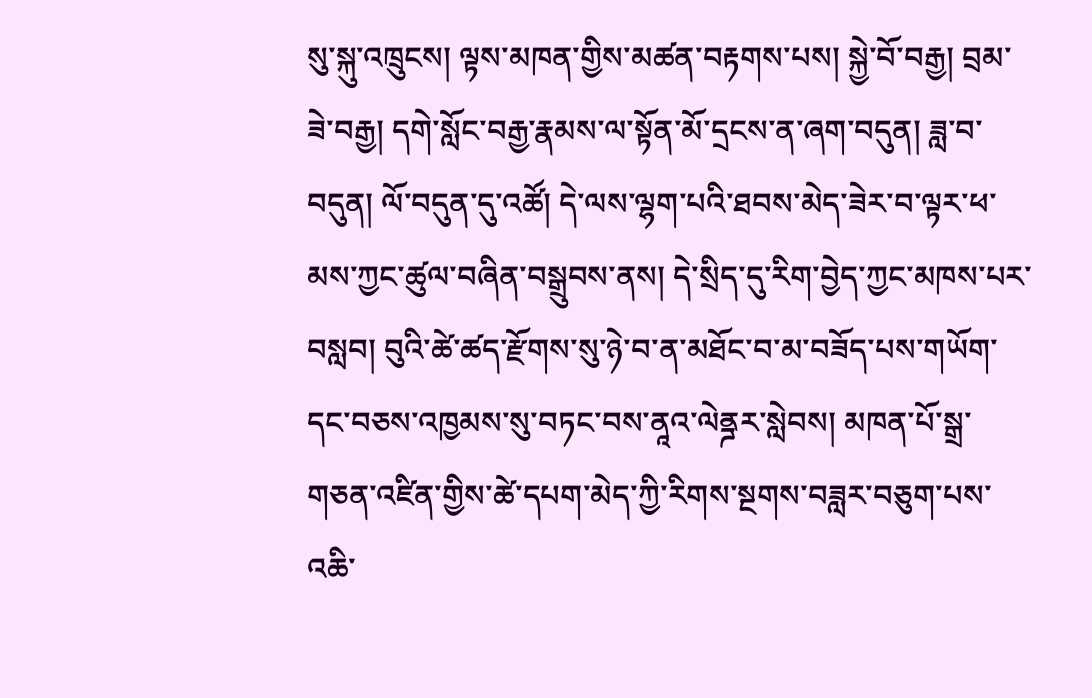སུ་སྐུ་འཁྲུངས། ལྟས་མཁན་གྱིས་མཚན་བརྟགས་པས། སྐྱེ་བོ་བརྒྱ། བྲམ་ཟེ་བརྒྱ། དགེ་སློང་བརྒྱ་རྣམས་ལ་སྟོན་མོ་དྲངས་ན་ཞག་བདུན། ཟླ་བ་བདུན། ལོ་བདུན་དུ་འཚོ། དེ་ལས་ལྷག་པའི་ཐབས་མེད་ཟེར་བ་ལྟར་ཕ་མས་ཀྱང་ཚུལ་བཞིན་བསྒྲུབས་ནས། དེ་སྲིད་དུ་རིག་བྱེད་ཀྱང་མཁས་པར་བསླབ། བུའི་ཚེ་ཚད་རྫོགས་སུ་ཉེ་བ་ན་མཐོང་བ་མ་བཟོད་པས་གཡོག་དང་བཅས་འཁྱམས་སུ་བཏང་བས་ནཱའ་ལེནྜར་སླེབས། མཁན་པོ་སྒྲ་གཅན་འཛིན་གྱིས་ཚེ་དཔག་མེད་ཀྱི་རིགས་སྔགས་བཟླར་བཅུག་པས་འཆི་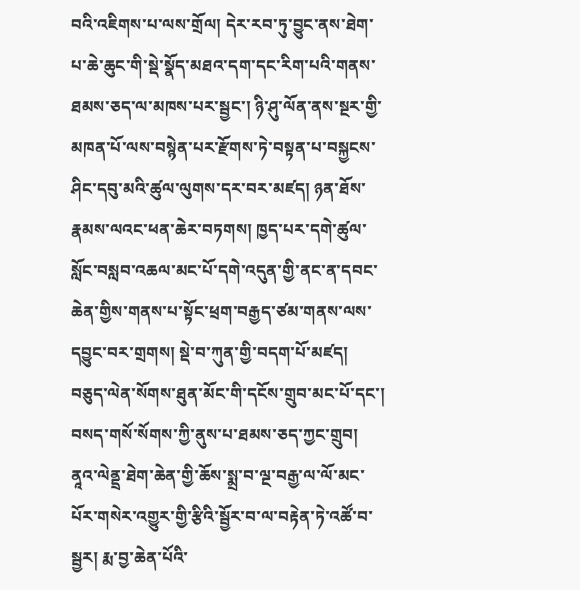བའི་འཇིགས་པ་ལས་གྲོལ། དེར་རབ་ཏུ་བྱུང་ནས་ཐེག་པ་ཆེ་ཆུང་གི་སྡེ་སྣོད་མཐའ་དག་དང་རིག་པའི་གནས་ཐམས་ཅད་ལ་མཁས་པར་སྦྱང་། ཉི་ཤུ་ལོན་ནས་སྔར་གྱི་མཁན་པོ་ལས་བསྙེན་པར་རྫོགས་ཏེ་བསྟན་པ་བསྐྱངས་ཤིང་དབུ་མའི་ཚུལ་ལུགས་དར་བར་མཛད། ཉན་ཐོས་རྣམས་ལའང་ཕན་ཆེར་བཏགས། ཁྱད་པར་དགེ་ཚུལ་སློང་བསླབ་འཆལ་མང་པོ་དགེ་འདུན་གྱི་ནང་ན་དབང་ཆེན་གྱིས་གནས་པ་སྟོང་ཕྲག་བརྒྱད་ཙམ་གནས་ལས་དབྱུང་བར་གྲགས། སྡེ་བ་ཀུན་གྱི་བདག་པོ་མཛད། བཅུད་ལེན་སོགས་ཐུན་མོང་གི་དངོས་གྲུབ་མང་པོ་དང་། བསད་གསོ་སོགས་ཀྱི་ནུས་པ་ཐམས་ཅད་ཀྱང་གྲུབ། ནཱའ་ལེནྡྲ་ཐེག་ཆེན་གྱི་ཆོས་སྨྲ་བ་ལྔ་བརྒྱ་ལ་ལོ་མང་པོར་གསེར་འགྱུར་གྱི་རྩིའི་སྦྱོར་བ་ལ་བརྟེན་ཏེ་འཚོ་བ་སྦྱར། རྨ་བྱ་ཆེན་པོའི་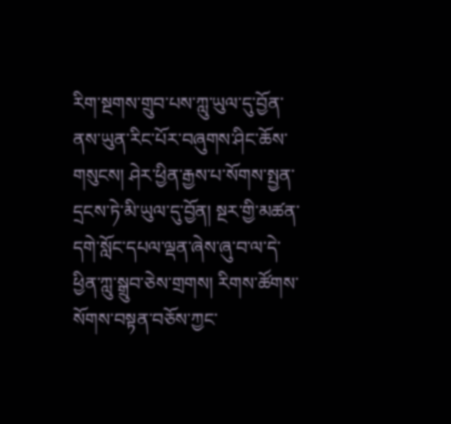རིག་སྔགས་གྲུབ་པས་ཀླུ་ཡུལ་དུ་བྱོན་ནས་ཡུན་རིང་པོར་བཞུགས་ཤིང་ཆོས་གསུངས། ཤེར་ཕྱིན་རྒྱས་པ་སོགས་སྤྱན་དྲངས་ཏེ་མི་ཡུལ་དུ་བྱོན། སྔར་གྱི་མཚན་དགེ་སློང་དཔལ་ལྡན་ཞེས་ཞུ་བ་ལ་དེ་ཕྱིན་ཀླུ་སྒྲུབ་ཅེས་གྲགས། རིགས་ཚོགས་སོགས་བསྟན་བཅོས་ཀྱང་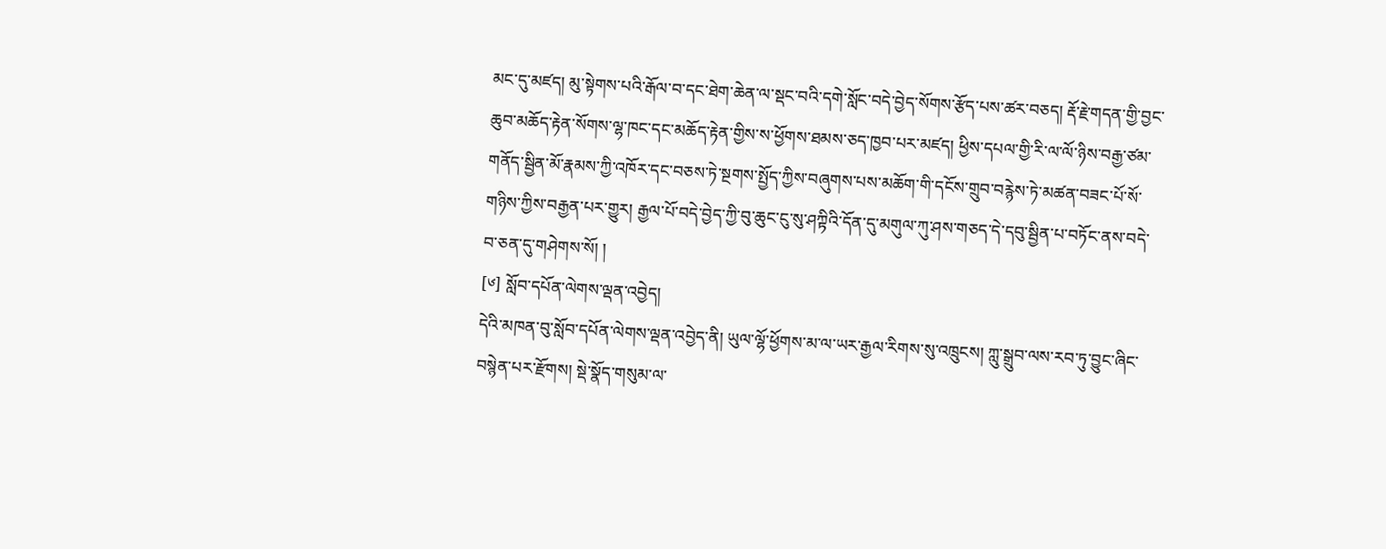མང་དུ་མཛད། མུ་སྟེགས་པའི་རྒོལ་བ་དང་ཐེག་ཆེན་ལ་སྡང་བའི་དགེ་སློང་བདེ་བྱེད་སོགས་རྩོད་པས་ཚར་བཅད། རྡོ་རྗེ་གདན་གྱི་བྱང་ཆུབ་མཆོད་རྟེན་སོགས་ལྷ་ཁང་དང་མཆོད་རྟེན་གྱིས་ས་ཕྱོགས་ཐམས་ཅད་ཁྱབ་པར་མཛད། ཕྱིས་དཔལ་གྱི་རི་ལ་ལོ་ཉིས་བརྒྱ་ཙམ་གནོད་སྦྱིན་མོ་རྣམས་ཀྱི་འཁོར་དང་བཅས་ཏེ་སྔགས་སྤྱོད་ཀྱིས་བཞུགས་པས་མཆོག་གི་དངོས་གྲུབ་བརྙེས་ཏེ་མཚན་བཟང་པོ་སོ་གཉིས་ཀྱིས་བརྒྱན་པར་གྱུར། རྒྱལ་པོ་བདེ་བྱེད་ཀྱི་བུ་ཆུང་ངུ་སུ་ཤཀྟིའི་དོན་དུ་མགུལ་ཀུ་ཤས་གཅད་དེ་དབུ་སྦྱིན་པ་བཏོང་ནས་བདེ་བ་ཅན་དུ་གཤེགས་སོ། །
[༦] སློབ་དཔོན་ལེགས་ལྡན་འབྱེད།
དེའི་མཁན་བུ་སློབ་དཔོན་ལེགས་ལྡན་འབྱེད་ནི། ཡུལ་ལྷོ་ཕྱོགས་མ་ལ་ཡར་རྒྱལ་རིགས་སུ་འཁྲུངས། ཀླུ་སྒྲུབ་ལས་རབ་ཏུ་བྱུང་ཞིང་བསྙེན་པར་རྫོགས། སྡེ་སྣོད་གསུམ་ལ་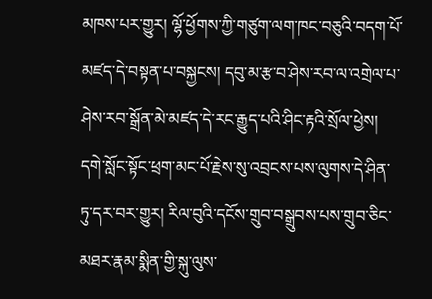མཁས་པར་གྱུར། ལྷོ་ཕྱོགས་ཀྱི་གཙུག་ལག་ཁང་བཅུའི་བདག་པོ་མཛད་དེ་བསྟན་པ་བསྐྱངས། དབུ་མ་རྩ་བ་ཤེས་རབ་ལ་འགྲེལ་པ་ཤེས་རབ་སྒྲོན་མེ་མཛད་དེ་རང་རྒྱུད་པའི་ཤིང་རྟའི་སྲོལ་ཕྱེས། དགེ་སློང་སྟོང་ཕྲག་མང་པོ་རྗེས་སུ་འབྲངས་པས་ལུགས་དེ་ཤིན་ཏུ་དར་བར་གྱུར། རིལ་བུའི་དངོས་གྲུབ་བསྒྲུབས་པས་གྲུབ་ཅིང་མཐར་རྣམ་སྨིན་གྱི་སྐུ་ལུས་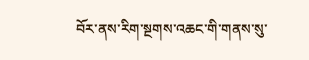བོར་ནས་རིག་སྔགས་འཆང་གི་གནས་སུ་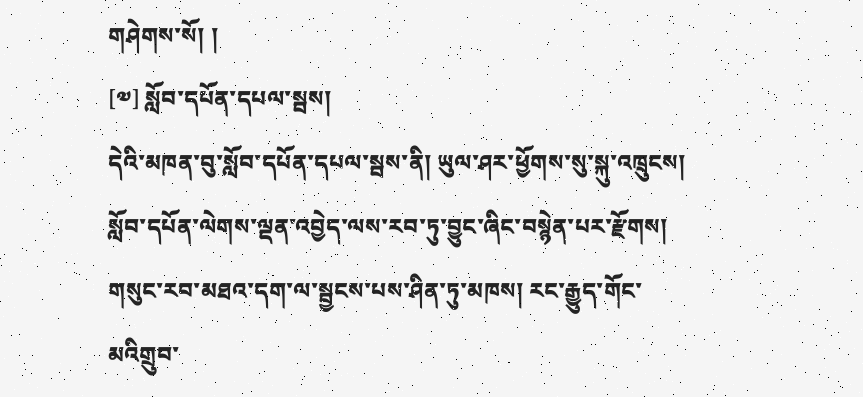གཤེགས་སོ། །
[༧] སློབ་དཔོན་དཔལ་སྦས།
དེའི་མཁན་བུ་སློབ་དཔོན་དཔལ་སྦས་ནི། ཡུལ་ཤར་ཕྱོགས་སུ་སྐུ་འཁྲུངས། སློབ་དཔོན་ལེགས་ལྡན་འབྱེད་ལས་རབ་ཏུ་བྱུང་ཞིང་བསྙེན་པར་རྫོགས། གསུང་རབ་མཐའ་དག་ལ་སྦྱངས་པས་ཤིན་ཏུ་མཁས། རང་རྒྱུད་གོང་མའིགྲུབ་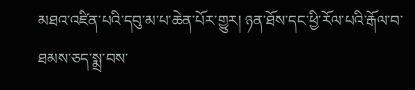མཐའ་འཛིན་པའི་དབུ་མ་པ་ཆེན་པོར་གྱུར། ཉན་ཐོས་དང་ཕྱི་རོལ་པའི་རྒོལ་བ་ཐམས་ཅད་སྨྲ་བས་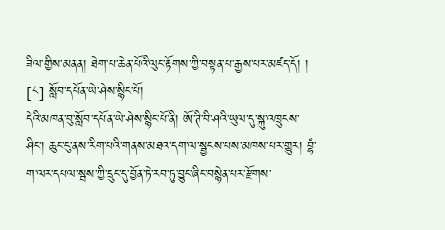ཟིལ་གྱིས་མནན། ཐེག་པ་ཆེན་པོའི་ལུང་རྟོགས་ཀྱི་བསྟན་པ་རྒྱས་པར་མཛད་དོ། །
[༨] སློབ་དཔོན་ཡེ་ཤེས་སྙིང་པོ།
དེའི་མཁན་བུ་སློབ་དཔོན་ཡེ་ཤེས་སྙིང་པོ་ནི། ཨོ་ཊི་བི་ཤའི་ཡུལ་དུ་སྐུ་འཁྲུངས་ཤིང་། ཆུང་ངུ་ནས་རིག་པའི་གནས་མཐའ་དག་ལ་སྦྱངས་པས་མཁས་པར་གྱུར། བྷཾ་ག་ལར་དཔལ་སྦས་ཀྱི་དྲུང་དུ་བྱོན་ཏེ་རབ་ཏུ་བྱུང་ཞིང་བསྙེན་པར་རྫོགས་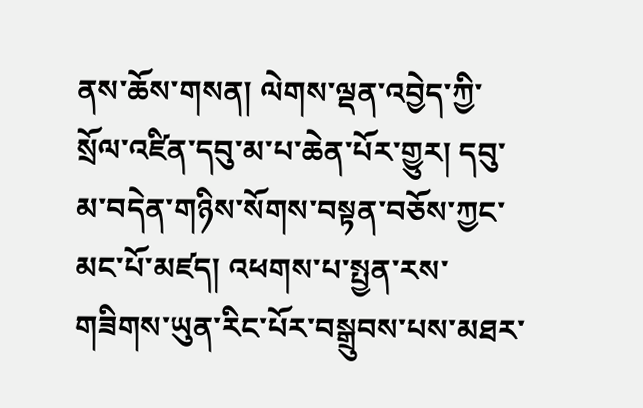ནས་ཆོས་གསན། ལེགས་ལྡན་འབྱེད་ཀྱི་སྲོལ་འཛིན་དབུ་མ་པ་ཆེན་པོར་གྱུར། དབུ་མ་བདེན་གཉིས་སོགས་བསྟན་བཅོས་ཀྱང་མང་པོ་མཛད། འཕགས་པ་སྤྱན་རས་གཟིགས་ཡུན་རིང་པོར་བསྒྲུབས་པས་མཐར་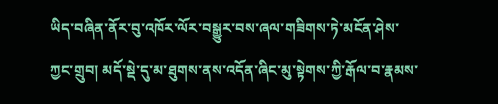ཡིད་བཞིན་ནོར་བུ་འཁོར་ལོར་བསྒྱུར་བས་ཞལ་གཟིགས་ཏེ་མངོན་ཤེས་ཀྱང་གྲུབ། མདོ་སྡེ་དུ་མ་ཐུགས་ནས་འདོན་ཞིང་མུ་སྟེགས་ཀྱི་རྒོལ་བ་རྣམས་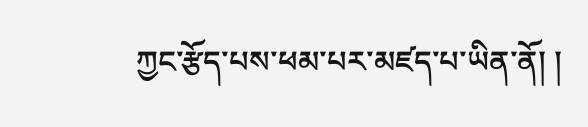ཀྱང་རྩོད་པས་ཕམ་པར་མཛད་པ་ཡིན་ནོ། །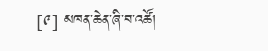[༩] མཁན་ཆེན་ཞི་བ་འཚོ།